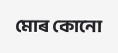মোৰ কোনো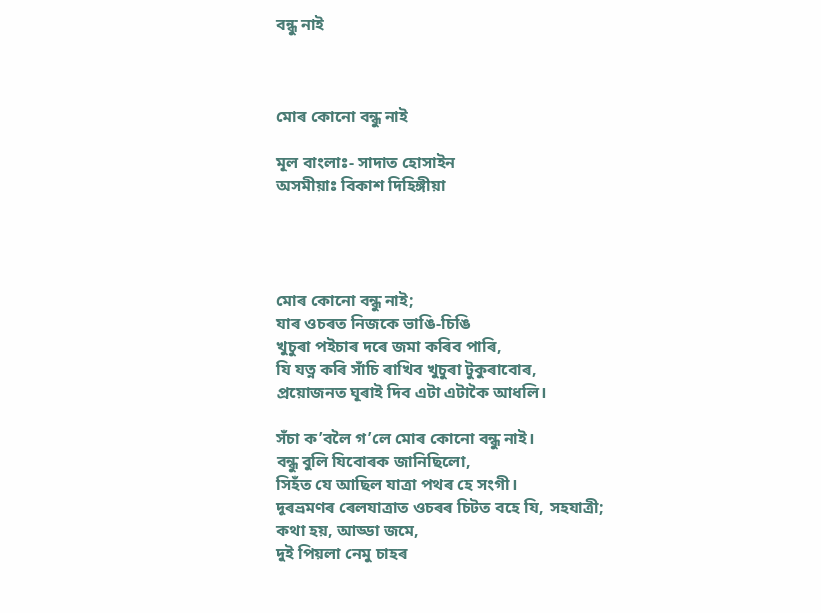বন্ধু নাই



মোৰ কোনো বন্ধু নাই

মূল বাংলাঃ- সাদাত হোসাইন
অসমীয়াঃ বিকাশ দিহিঙ্গীয়া




মোৰ কোনো বন্ধু নাই;
যাৰ ওচৰত নিজকে ভাঙি-চিঙি
খুচুৰা পইচাৰ দৰে জমা কৰিব পাৰি,
যি যত্ন কৰি সাঁচি ৰাখিব খুচুৰা টুকুৰাবোৰ,
প্ৰয়োজনত ঘূৰাই দিব এটা এটাকৈ আধলি।

সঁচা ক’বলৈ গ’লে মোৰ কোনো বন্ধু নাই।
বন্ধু বুলি যিবোৰক জানিছিলো,
সিহঁত যে আছিল যাত্ৰা পথৰ হে সংগী।
দূৰভ্ৰমণৰ ৰেলযাত্ৰাত ওচৰৰ চিটত বহে যি, সহযাত্ৰী;
কথা হয়, আড্ডা জমে,
দুই পিয়লা নেমু চাহৰ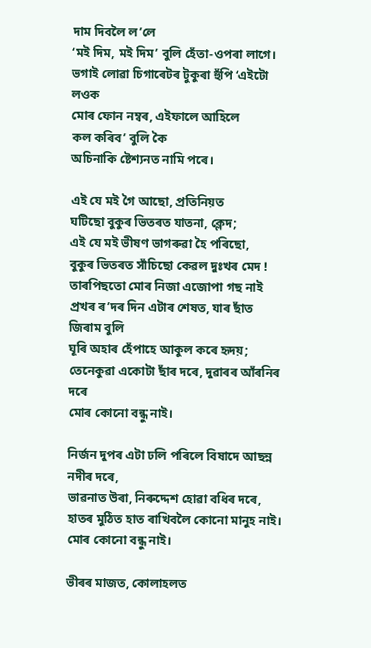দাম দিবলৈ ল’লে
‘মই দিম, মই দিম’ বুলি হেঁতা-ওপৰা লাগে।
ভগাই লোৱা চিগাৰেটৰ টুকুৰা হুঁপি ‘এইটো লওক
মোৰ ফোন নম্বৰ, এইফালে আহিলে
কল কৰিব’ বুলি কৈ
অচিনাকি ষ্টেশ্যনত নামি পৰে।

এই যে মই গৈ আছো, প্ৰতিনিয়ত
ঘটিছো বুকুৰ ভিতৰত যাতনা, ক্লেদ;
এই যে মই ভীষণ ভাগৰুৱা হৈ পৰিছো,
বুকুৰ ভিতৰত সাঁচিছো কেৱল দুঃখৰ মেদ !
তাৰপিছতো মোৰ নিজা এজোপা গছ নাই
প্ৰখৰ ৰ’দৰ দিন এটাৰ শেষত, যাৰ ছাঁত জিৰাম বুলি
ঘূৰি অহাৰ হেঁপাহে আকুল কৰে হৃদয়;
তেনেকুৱা একোটা ছাঁৰ দৰে, দুৱাৰৰ আঁ‌ৰনিৰ দৰে
মোৰ কোনো বন্ধু নাই।

নিৰ্জন দুপৰ এটা ঢলি পৰিলে বিষাদে আছন্ন নদীৰ দৰে,
ভাৱনাত উৰা, নিৰুদ্দেশ হোৱা বধিৰ দৰে,
হাতৰ মুঠিত হাত ৰাখিবলৈ কোনো মানুহ নাই।
মোৰ কোনো বন্ধু নাই।

ভীৰৰ মাজত, কোলাহলত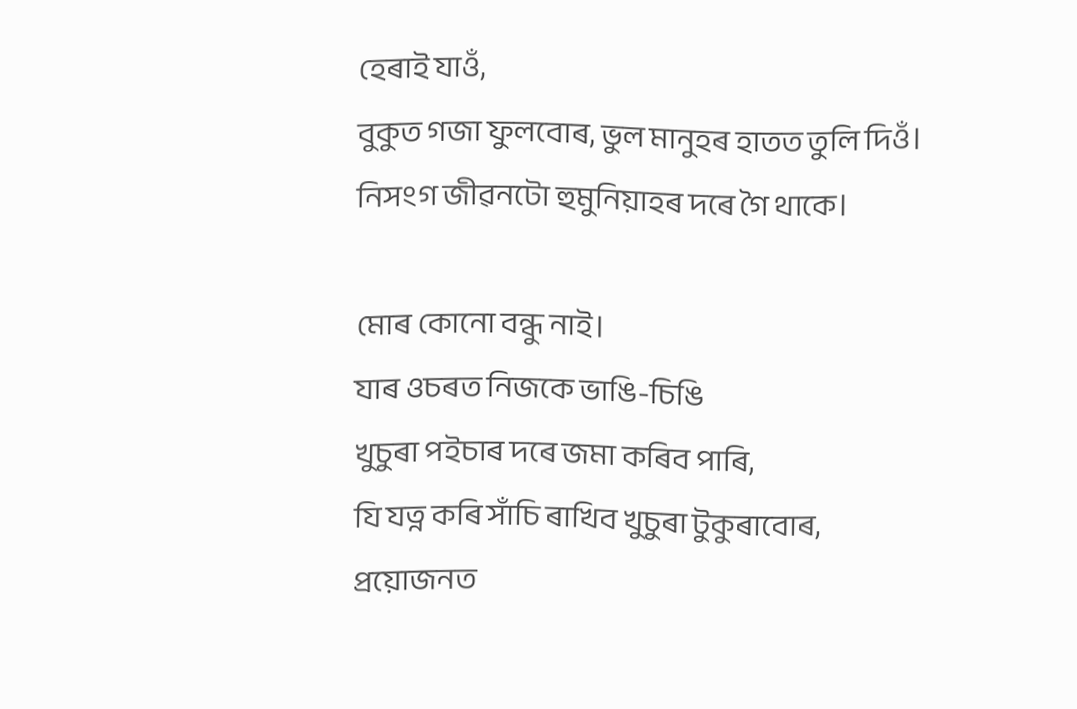হেৰাই যাওঁ‌,
বুকুত গজা ফুলবোৰ, ভুল মানুহৰ হাতত তুলি দিওঁ‌।
নিসংগ জীৱনটো হুমুনিয়াহৰ দৰে গৈ থাকে।

মোৰ কোনো বন্ধু নাই।
যাৰ ওচৰত নিজকে ভাঙি-চিঙি
খুচুৰা পইচাৰ দৰে জমা কৰিব পাৰি,
যি যত্ন কৰি সাঁচি ৰাখিব খুচুৰা টুকুৰাবোৰ,
প্ৰয়োজনত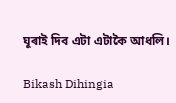ঘূৰাই দিব এটা এটাকৈ আধলি।

Bikash Dihingia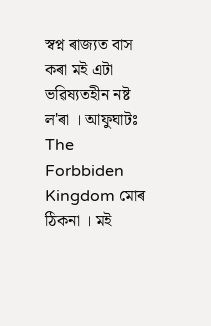স্বপ্ন ৰাজ্যত বাস কৰা মই এটা ভৱিষ্যতহীন নষ্ট ল'ৰা । আফুঘাটঃ The Forbbiden Kingdom মোৰ ঠিকনা । মই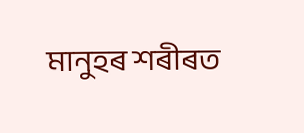মানুহৰ শৰীৰত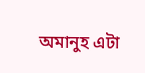অমানুহ এটা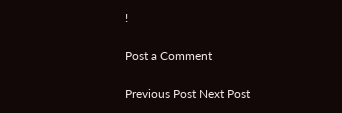!

Post a Comment

Previous Post Next Post